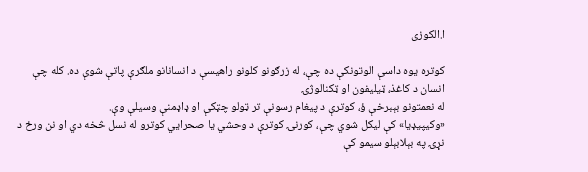ا.الکوزی

کوتره یوه داسې الوتونکې ده چې، له زرګونو کلونو راهیسې د انسانانو ملګرې پاتې شوې ده. کله چې انسان د کاغذ، ټیلیفون او ټکنالوژۍ
له نعمتونو بېبرخې ؤ، کوترې د پیغام رسونې تر ټولو چټکې او ډاډمنې وسیلې وې.
«وکیپیډيا» کې لیکل شوي چې، کورنۍ کوترې د وحشي یا صحرايي کوترو له نسل څخه دي او نن ورځ د نړۍ په بېلابېلو سیمو کې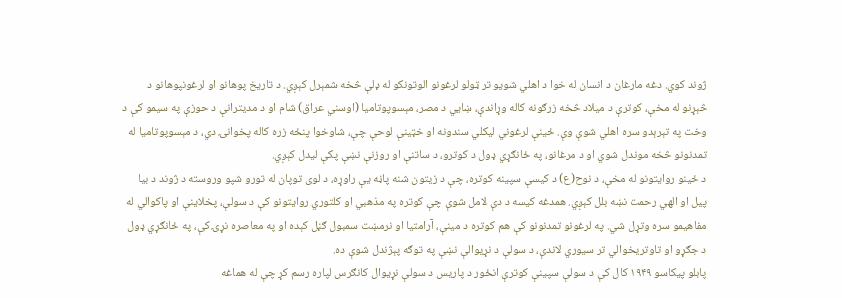ژوند کوي. دغه مارغان د انسان له خوا د اهلي شویو تر ټولو لرغونو الوتونکو له ډلې څخه شمېرل کېږي. د تاریخ پوهانو او لرغونپوهانو د څېړنو له مخې، کوترې د میلاد څخه زرګونه کاله وړاندې، ښايي د مصر، مېسوپوتامیا (اوسني عراق) شام او د مدیترانې د حوزې په سیمو کې د وخت په تېرېدو سره اهلي شوې وې. ځینې لرغوني لیکلي سندونه او خټینې لوحې چې، شاوخوا پنځه زره کاله پخوانۍ دي، د مېسوپوتامیا له تمدنونو څخه موندل شوي او د مرغانو، په ځانګړي ډول د کوترو، د ساتنې او روزنې نښې پکې لیدل کېږي.
د ځینو روایتونو له مخې، د نوح(ع) د کیسې سپینه کوتره، چې د زیتون شنه پاڼه یې راوړه، د لوی توپان له تورو شپو وروسته د ژوند د بیا پیل او الهي رحمت نښه بلل کېږي. همدغه کیسه د دې لامل شوې چې کوتره په مذهبي او کلتوري روایتونو کې د سولې، پخلاینې او پاکوالي له مفاهیمو سره وتړل شي. په لرغونو تمدنونو کې هم کوتره د مینې، آرامتیا او نرمښت سمبول ګڼل کېده او په معاصره نړۍ کې، په ځانګړي ډول د جګړو او تاوتریخوالي تر سیوري لاندې، د سولې د نړیوالې نښې په توګه پېژندل شوې ده.
پابلو پیکاسو ۱۹۴۹ کال کې د سولې سپینې کوترې انځور د پاریس د سولې نړیوال کانګرس لپاره رسم کړ چې له هماغه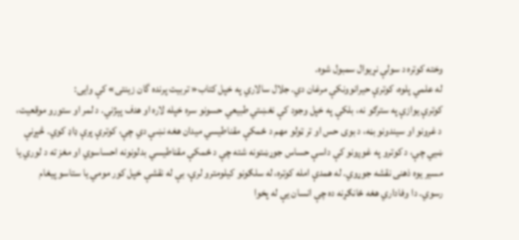وخته کوتره د سولې نړیوال سمبول شوه.
له علمي پلوه، کوترې حیرانوونکې مرغان دي. جلال سالاري په خپل کتاب« تربیت پرنده گان زینتی» کې وایی:
کوترې یوازې په سترګو نه، بلکې په خپل وجود کې نغښتي طبیعي حسونو سره خپله لاره او هدف پېژني. د لمر او ستورو موقعیت، د غرونو او سیندونو بڼه، د بوی حس او تر ټولو مهم د ځمکې مقناطیسي میدان هغه نښې دي چې، کوترې پرې ډاډ کوي. څېړنې ښيي چې، د کوترو په غوږونو کې داسې حساس جوړښتونه شته چې د ځمکې مقناطیسي بدلونونه احساسوي او مغز ته د لوري یا مسیر یوه ذهنی نقشه جوړوي. له همدې امله کوتره، له سلګونو کیلومترو لرې، بې له نقشې خپل کور مومي یا ستاسو پیغام رسوي. دا وفاداري هغه ځانګړنه ده چې انسان یې له پخوا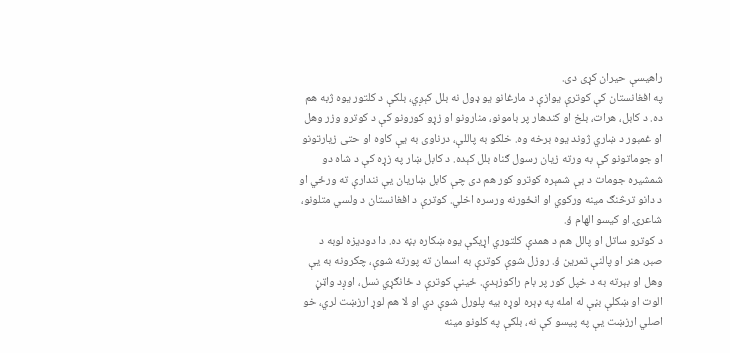راهیسې حیران کړی دی.
په افغانستان کې کوترې یوازې د مارغانو یو ډول نه بلل کېږي، بلکې د کلتور یوه ژبه هم ده. د کابل، هرات، بلخ او کندهار پر بامونو، منارونو او زړو کورونو کې د کوترو وزر وهل او غمبور د ښاري ژوند یوه برخه وه. خلکو به پاللې، درناوی به یې کاوه او حتی زیارتونو او جوماتونو کې به ورته زیان رسول ګناه بلل کېده. د کابل ښار په زړه کې د شاه دو شمشیره جومات د بې شمېره کوترو کور هم دی چې کابل ښاریان یې نندارې ته ورځي او د دانو ترڅنګ مینه ورکوي او انځورنه ورسره اخلي. کوترې د افغانستان د ولسي متلونو، شاعرۍ او کیسو الهام ؤ.
د کوترو ساتل او پالل هم د همدې کلتوري اړیکې یوه ښکاره بڼه ده. دا دودیزه لوبه د صبر، هنر او پالنې تمرین ؤ. روزل شوې کوترې به اسمان ته پورته شوې، چکرونه به یې وهل او بېرته به د خپل کور پر بام راکوزېدې. ځینې کوترې د ځانګړي نسل، اوږد واټڼ الوت او ښکلې بڼې له امله په ډېره لوړه بیه پلورل شوې دي او لا هم لوړ ارزښت لري، خو اصلي ارزښت یې په پیسو کې نه، بلکې په کلونو مینه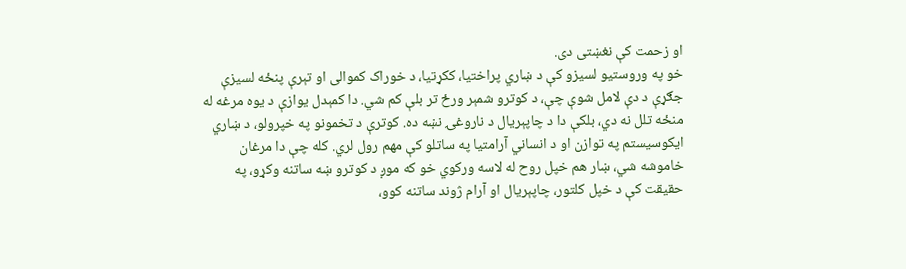او زحمت کې نغښتی دی.
خو په وروستیو لسیزو کې د ښاري پراختیا، ککړتیا، د خوراک کموالی او تېرې پنځه لسیزې جګړې د دې لامل شوې چې، د کوترو شمېر ورځ تر بلې کم شي. دا کمېدل یوازې د یوه مرغه له منځه تلل نه دي، بلکې دا د چاپېریال د ناروغۍ نښه ده. کوترې د تخمونو په خپرولو، د ښاري ایکوسیستم په توازن او د انساني آرامتیا په ساتلو کې مهم رول لري. کله چې دا مرغان خاموشه شي، ښار هم خپل روح له لاسه ورکوي خو که موږ د کوترو ښه ساتنه وکړو، په حقیقت کې د خپل کلتور، چاپېریال او آرام ژوند ساتنه کوو،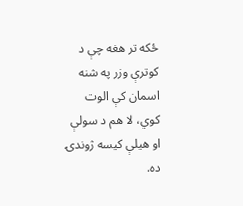ځکه تر هغه چې د کوترې وزر په شنه اسمان کې الوت کوي، لا هم د سولې او هیلې کیسه ژوندۍ ده.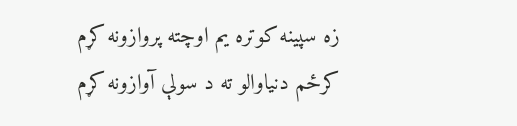زه سپینه کوتره یم اوچته پروازونه کړم
کرځم دنیاوالو ته د سولې آوازونه کړم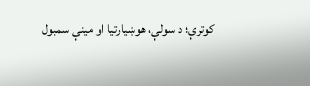کوترې؛ د سولې، هوښیارتیا او مینې سمبول